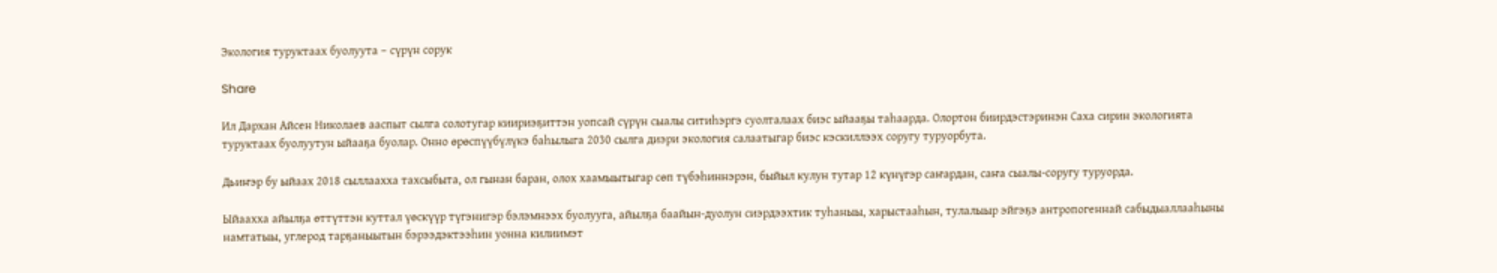Экология туруктаах буолуута – сүрүн сорук

Share

Ил Дархан Айсен Николаев ааспыт сылга солотугар киириэҕиттэн уопсай сүрүн сыалы ситиһэргэ суолталаах биэс ыйааҕы таһаарда. Олортон биирдэстэринэн Саха сирин экологията туруктаах буолуутун ыйааҕа буолар. Онно өрөспүүбүлүкэ баһылыга 2030 сылга диэри экология салаатыгар биэс кэскиллээх соругу туруорбута.

Дьиҥэр бу ыйаах 2018 сыллаахха тахсыбыта, ол гынан баран, олох хаамыытыгар сөп түбэһиннэрэн, быйыл кулун тутар 12 күнүгэр саҥардан, саҥа сыалы-соругу туруорда.

Ыйаахха айылҕа өттүттэн куттал үөскүүр түгэнигэр бэлэмнээх буолууга, айылҕа баайын-дуолун сиэрдээхтик туһаныы, харыстааһын, тулалыыр эйгэҕэ антропогеннай сабыдыаллааһыны намтатыы, углерод тарҕаныытын бэрээдэктээһин уонна килиимэт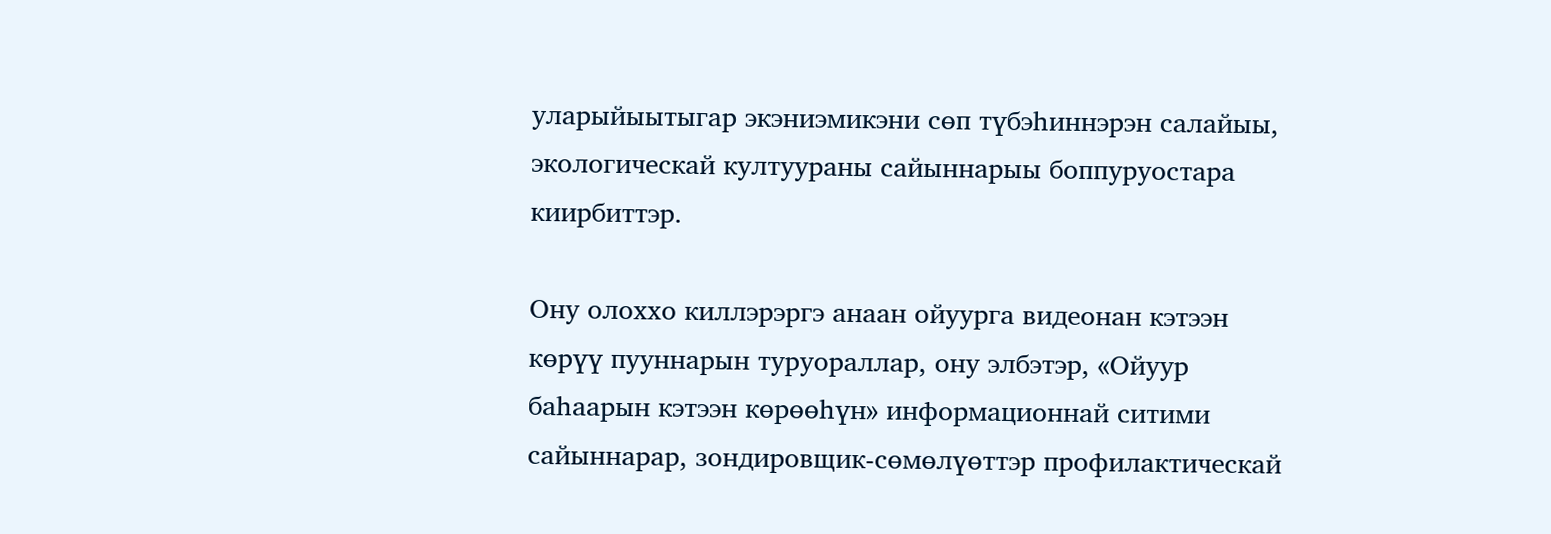уларыйыытыгар экэниэмикэни сөп түбэһиннэрэн салайыы, экологическай култуураны сайыннарыы боппуруостара киирбиттэр.

Ону олоххо киллэрэргэ анаан ойуурга видеонан кэтээн көрүү пууннарын туруораллар, ону элбэтэр, «Ойуур баһаарын кэтээн көрөөһүн» информационнай ситими сайыннарар, зондировщик-сөмөлүөттэр профилактическай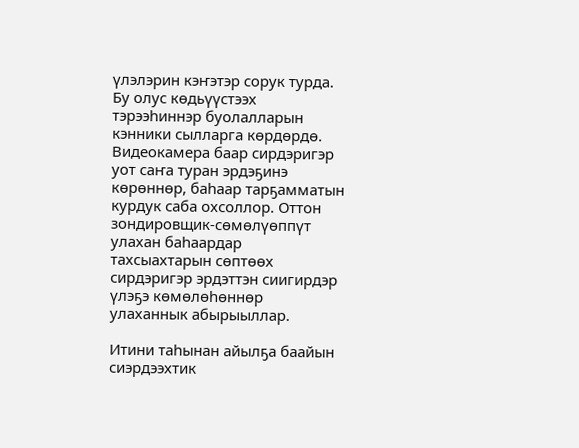үлэлэрин кэҥэтэр сорук турда. Бу олус көдьүүстээх тэрээһиннэр буолалларын кэнники сылларга көрдөрдө. Видеокамера баар сирдэригэр уот саҥа туран эрдэҕинэ көрөннөр, баһаар тарҕамматын курдук саба охсоллор. Оттон зондировщик-сөмөлүөппүт улахан баһаардар тахсыахтарын сөптөөх сирдэригэр эрдэттэн сиигирдэр үлэҕэ көмөлөһөннөр улаханнык абырыыллар.

Итини таһынан айылҕа баайын сиэрдээхтик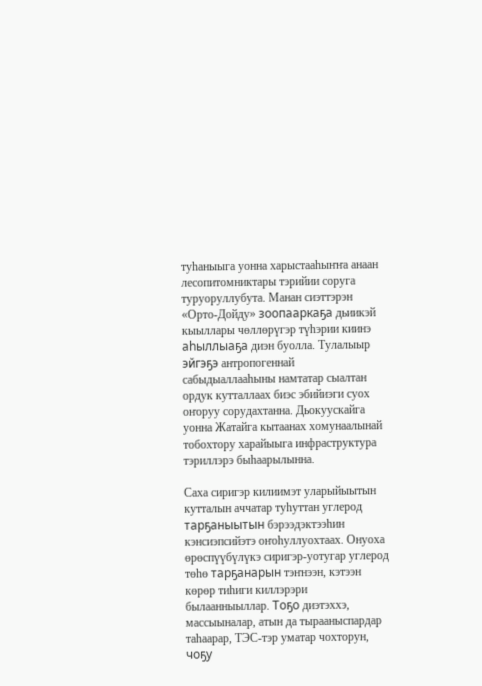туһаныыга уонна харыстааһыҥҥа анаан лесопитомниктары тэрийии соруга туруоруллубута. Манан сиэттэрэн «Орто-Дойду» зоопааркаҕа дьиикэй кыыллары чөллөрүгэр түһэрии киинэ аһыллыаҕа диэн буолла. Тулалыыр эйгэҕэ антропогеннай сабыдыаллааһыны намтатар сыалтан ордук кутталлаах биэс эбийиэги суох оҥоруу сорудахтанна. Дьокуускайга уонна Жатайга кытаанах хомунаалынай тобохтору харайыыга инфраструктура тэриллэрэ быһаарылынна.

Саха сиригэр килиимэт уларыйыытын кутталын аччатар туһуттан углерод тарҕаныытын бэрээдэктээһин кэнсиэпсийэтэ оҥоһуллуохтаах. Онуоха өрөспүүбүлүкэ сиригэр-уотугар углерод төһө тарҕанарын тэҥнээн, кэтээн көрөр тиһиги киллэрэри былаанныыллар. Тоҕо диэтэххэ, массыыналар, атын да тырааныспардар таһаарар, ТЭС-тэр уматар чохторун, чоҕу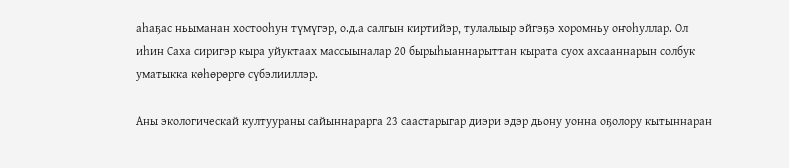аһаҕас ньыманан хостооһун түмүгэр, о.д.а салгын киртийэр, тулалыыр эйгэҕэ хоромньу оҥоһуллар. Ол иһин Саха сиригэр кыра уйуктаах массыыналар 20 бырыһыаннарыттан кырата суох ахсааннарын солбук уматыкка көһөрөргө сүбэлииллэр.

Аны экологическай култуураны сайыннарарга 23 саастарыгар диэри эдэр дьону уонна оҕолору кытыннаран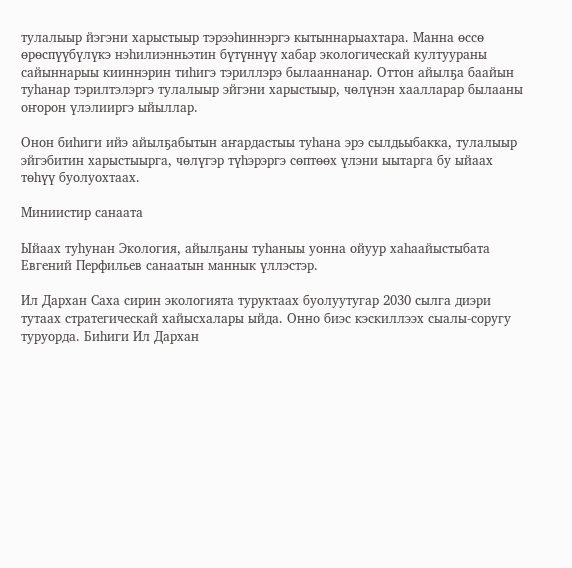тулалыыр йэгэни харыстыыр тэрээһиннэргэ кытыннарыахтара. Манна өссө өрөспүүбүлүкэ нэһилиэнньэтин бүтүннүү хабар экологическай култуураны сайыннарыы кииннэрин тиһигэ тэриллэрэ былааннанар. Оттон айылҕа баайын туһанар тэрилтэлэргэ тулалыыр эйгэни харыстыыр, чөлүнэн хаалларар былааны оҥорон үлэлииргэ ыйыллар.

Онон биһиги ийэ айылҕабытын аҥардастыы туһана эрэ сылдьыбакка, тулалыыр эйгэбитин харыстыырга, чөлүгэр түһэрэргэ сөптөөх үлэни ыытарга бу ыйаах төһүү буолуохтаах.

Миниистир санаата

Ыйаах туһунан Экология, айылҕаны туһаныы уонна ойуур хаһаайыстыбата Евгений Перфильев санаатын маннык үллэстэр.

Ил Дархан Саха сирин экологията туруктаах буолуутугар 2030 сылга диэри тутаах стратегическай хайысхалары ыйда. Онно биэс кэскиллээх сыалы-соругу туруорда. Биһиги Ил Дархан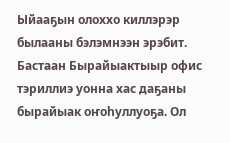Ыйааҕын олоххо киллэрэр былааны бэлэмнээн эрэбит. Бастаан Бырайыактыыр офис тэриллиэ уонна хас даҕаны бырайыак оҥоһуллуоҕа. Ол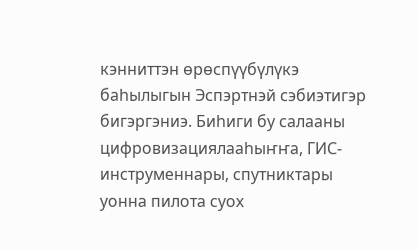кэнниттэн өрөспүүбүлүкэ баһылыгын Эспэртнэй сэбиэтигэр бигэргэниэ. Биһиги бу салааны цифровизациялааһыҥҥа, ГИС-инструменнары, спутниктары уонна пилота суох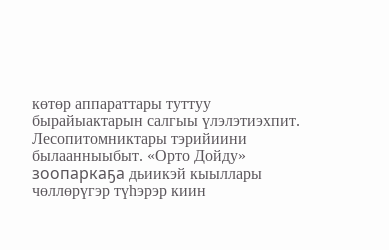көтөр аппараттары туттуу бырайыактарын салгыы үлэлэтиэхпит. Лесопитомниктары тэрийиини былаанныыбыт. «Орто Дойду» зоопаркаҕа дьиикэй кыыллары чөллөрүгэр түһэрэр киин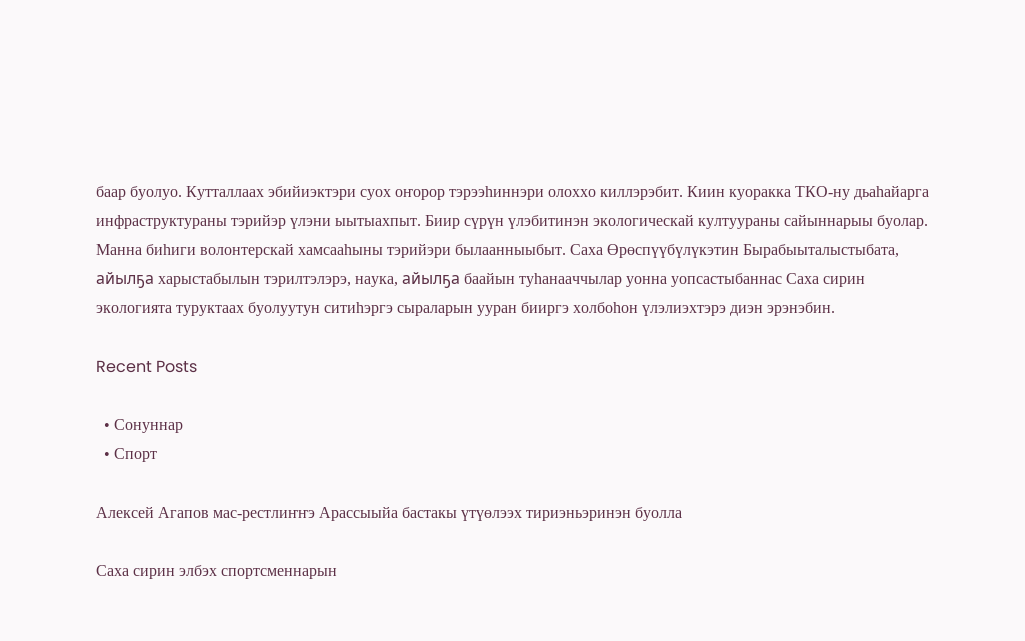баар буолуо. Кутталлаах эбийиэктэри суох оҥорор тэрээһиннэри олоххо киллэрэбит. Киин куоракка ТКО-ну дьаһайарга инфраструктураны тэрийэр үлэни ыытыахпыт. Биир сүрүн үлэбитинэн экологическай култуураны сайыннарыы буолар. Манна биһиги волонтерскай хамсааһыны тэрийэри былаанныыбыт. Саха Өрөспүүбүлүкэтин Бырабыыталыстыбата, айылҕа харыстабылын тэрилтэлэрэ, наука, айылҕа баайын туһанааччылар уонна уопсастыбаннас Саха сирин экологията туруктаах буолуутун ситиһэргэ сыраларын ууран бииргэ холбоһон үлэлиэхтэрэ диэн эрэнэбин.

Recent Posts

  • Сонуннар
  • Спорт

Алексей Агапов мас-рестлиҥҥэ Арассыыйа бастакы үтүөлээх тириэньэринэн буолла

Саха сирин элбэх спортсменнарын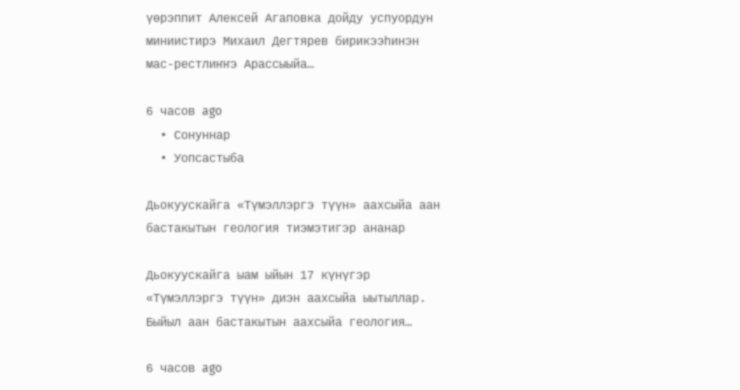үөрэппит Алексей Агаповка дойду успуордун миниистирэ Михаил Дегтярев бирикээһинэн мас-рестлиҥҥэ Арассыыйа…

6 часов ago
  • Сонуннар
  • Уопсастыба

Дьокуускайга «Түмэллэргэ түүн» аахсыйа аан бастакытын геология тиэмэтигэр ананар

Дьокуускайга ыам ыйын 17 күнүгэр «Түмэллэргэ түүн» диэн аахсыйа ыытыллар. Быйыл аан бастакытын аахсыйа геология…

6 часов ago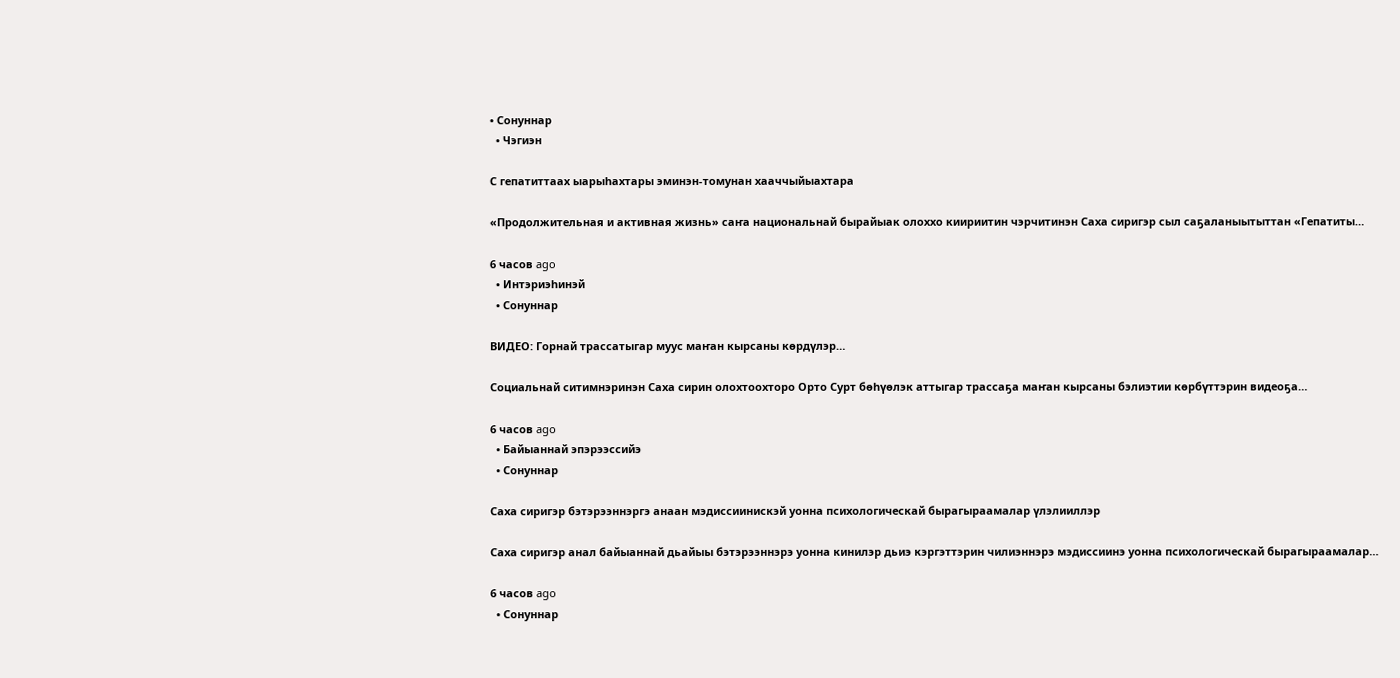• Сонуннар
  • Чэгиэн

С гепатиттаах ыарыһахтары эминэн-томунан хааччыйыахтара

«Продолжительная и активная жизнь» саҥа национальнай бырайыак олоххо киириитин чэрчитинэн Саха сиригэр сыл саҕаланыытыттан «Гепатиты…

6 часов ago
  • Интэриэһинэй
  • Сонуннар

ВИДЕО: Горнай трассатыгар муус маҥан кырсаны көрдүлэр…

Социальнай ситимнэринэн Саха сирин олохтоохторо Орто Сурт бөһүөлэк аттыгар трассаҕа маҥан кырсаны бэлиэтии көрбүттэрин видеоҕа…

6 часов ago
  • Байыаннай эпэрээссийэ
  • Сонуннар

Саха сиригэр бэтэрээннэргэ анаан мэдиссиинискэй уонна психологическай бырагыраамалар үлэлииллэр

Саха сиригэр анал байыаннай дьайыы бэтэрээннэрэ уонна кинилэр дьиэ кэргэттэрин чилиэннэрэ мэдиссиинэ уонна психологическай бырагыраамалар…

6 часов ago
  • Сонуннар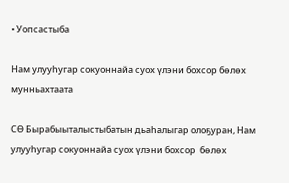• Уопсастыба

Нам улууһугар сокуоннайа суох үлэни бохсор бөлөх мунньахтаата

СӨ Бырабыыталыстыбатын дьаһалыгар олоҕуран, Нам улууһугар сокуоннайа суох үлэни бохсор  бөлөх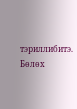тэриллибитэ. Бөлөх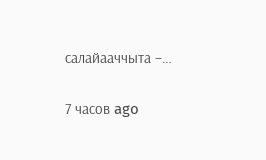салайааччыта –…

7 часов ago